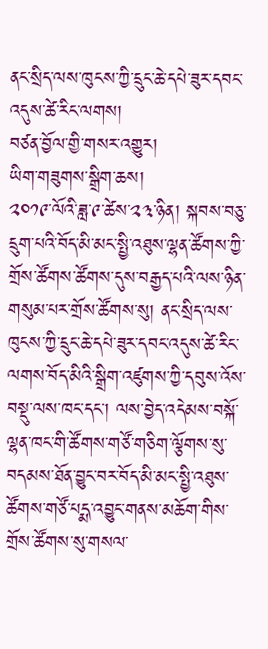ནང་སྲིད་ལས་ཁུངས་ཀྱི་དྲུང་ཆེ་དཔེ་ཟུར་དབང་འདུས་ཚེ་རིང་ལགས།
བཙན་བྱོལ་གྱི་གསར་འགྱུར།
ཡིག་གཟུགས་སྒྲིག་ཆས།
༢༠༡༩་ལོའི་ཟླ་༩་ཚེས་༢༣་ཉིན། སྐབས་བཅུ་དྲུག་པའི་བོད་མི་མང་སྤྱི་འཐུས་ལྷན་ཚོགས་ཀྱི་གྲོས་ཚོགས་ཚོགས་དུས་བརྒྱད་པའི་ལས་ཉིན་གསུམ་པར་གྲོས་ཚོགས་སུ། ནང་སྲིད་ལས་ཁུངས་ཀྱི་དྲུང་ཆེ་དཔེ་ཟུར་དབང་འདུས་ཚེ་རིང་ལགས་བོད་མིའི་སྒྲིག་འཛུགས་ཀྱི་དབུས་འོས་བསྡུ་ལས་ཁང་དང་། ལས་བྱེད་འདེམས་བསྐོ་ལྷན་ཁང་གི་ཚོགས་གཙོ་གཅིག་ལྕོགས་སུ་བདམས་ཐོན་བྱུང་བར་བོད་མི་མང་སྤྱི་འཐུས་ཚོགས་གཙོ་པདྨ་འབྱུང་གནས་མཆོག་གིས་གྲོས་ཚོགས་སུ་གསལ་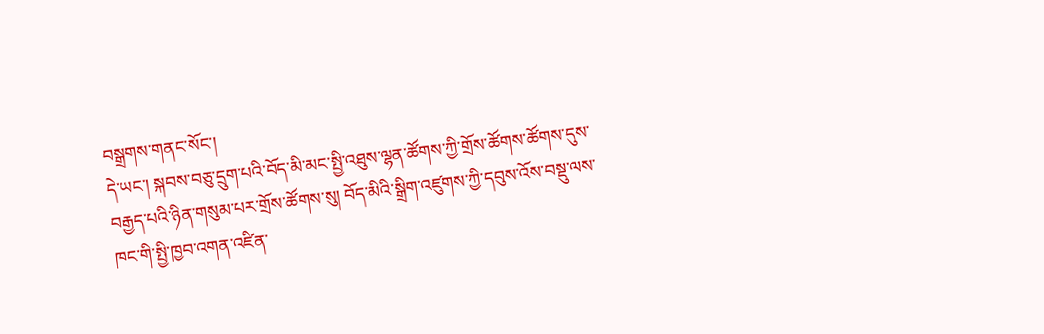བསྒྲགས་གནང་སོང་།
དེ་ཡང་། སྐབས་བཅུ་དྲུག་པའི་བོད་མི་མང་སྤྱི་འཐུས་ལྷན་ཚོགས་ཀྱི་གྲོས་ཚོགས་ཚོགས་དུས་བརྒྱད་པའི་ཉིན་གསུམ་པར་གྲོས་ཚོགས་སུ། བོད་མིའི་སྒྲིག་འཛུགས་ཀྱི་དབུས་འོས་བསྡུ་ལས་ཁང་གི་སྤྱི་ཁྱབ་འགན་འཛིན་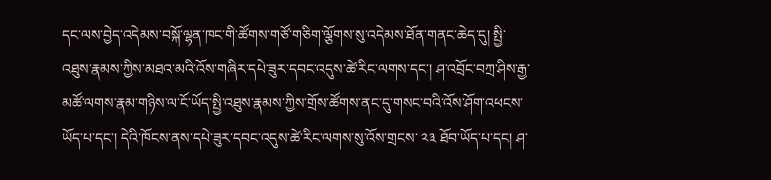དང་ལས་བྱེད་འདེམས་བསྐོ་ལྷན་ཁང་གི་ཚོགས་གཙོ་གཅིག་ལྕོགས་སུ་འདེམས་ཐོན་གནང་ཆེད་དུ། སྤྱི་འཐུས་རྣམས་ཀྱིས་མཐའ་མའི་འོས་གཞིར་དཔེ་ཟུར་དབང་འདུས་ཚེ་རིང་ལགས་དང་། ཤ་འབྲོང་བཀྲ་ཤིས་རྒྱ་མཚོ་ལགས་རྣམ་གཉིས་ལ་ངོ་ཡོད་སྤྱི་འཐུས་རྣམས་ཀྱིས་གྲོས་ཚོགས་ནང་དུ་གསང་བའི་འོས་ཤོག་འཕངས་ཡོད་པ་དང་། དེའི་ཁོངས་ནས་དཔེ་ཟུར་དབང་འདུས་ཚེ་རིང་ལགས་སུ་འོས་གྲངས་ ༢༣ ཐོབ་ཡོད་པ་དང། ཤ་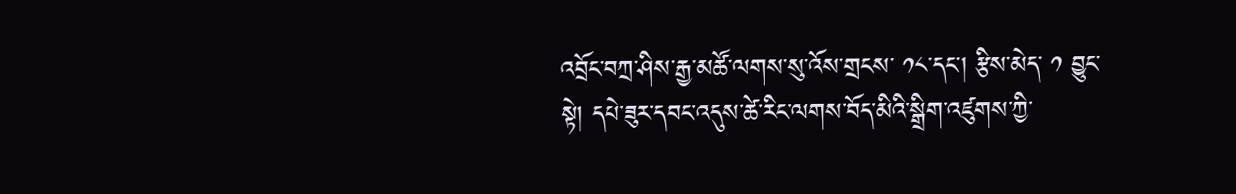འབྲོང་བཀྲ་ཤིས་རྒྱ་མཚོ་ལགས་སུ་འོས་གྲངས་ ༡༨་དང་། རྩིས་མེད་ ༡ བྱུང་སྟེ། དཔེ་ཟུར་དབང་འདུས་ཚེ་རིང་ལགས་བོད་མིའི་སྒྲིག་འཛུགས་ཀྱི་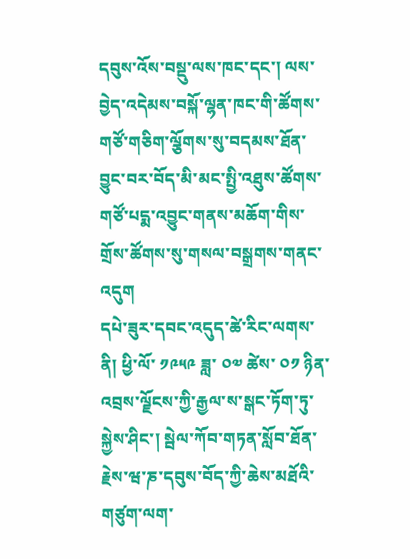དབུས་འོས་བསྡུ་ལས་ཁང་དང་། ལས་བྱེད་འདེམས་བསྐོ་ལྷན་ཁང་གི་ཚོགས་གཙོ་གཅིག་ལྕོགས་སུ་བདམས་ཐོན་བྱུང་བར་བོད་མི་མང་སྤྱི་འཐུས་ཚོགས་གཙོ་པདྨ་འབྱུང་གནས་མཆོག་གིས་གྲོས་ཚོགས་སུ་གསལ་བསྒྲགས་གནང་འདུག
དཔེ་ཟུར་དབང་འདུད་ཚེ་རིང་ལགས་ནི། ཕྱི་ལོ་ ༡༩༥༩ ཟླ་ ༠༧ ཚེས་ ༠༡ ཉིན་འབྲས་ལྗོངས་ཀྱི་རྒྱལ་ས་སྒང་ཏོག་ཏུ་སྐྱེས་ཤིང་། སྦེལ་ཀོབ་གཏན་སློབ་ཐོན་རྗེས་ཝ་ཎ་དབུས་བོད་ཀྱི་ཆེས་མཐོའི་གཙུག་ལག་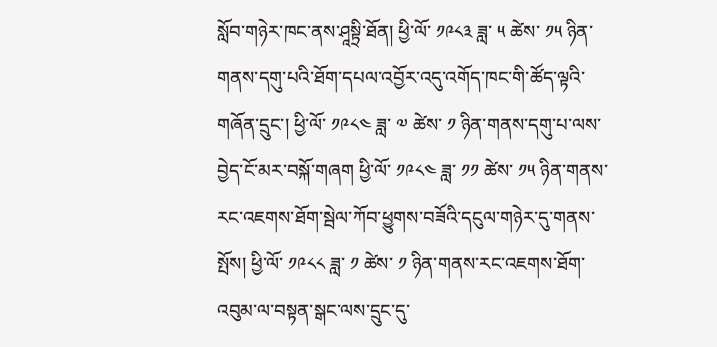སློབ་གཉེར་ཁང་ནས་ཤཱསྟྲི་ཐོན། ཕྱི་ལོ་ ༡༩༨༣ ཟླ་ ༥ ཚེས་ ༡༥ ཉིན་གནས་དགུ་པའི་ཐོག་དཔལ་འབྱོར་འདུ་འགོད་ཁང་གི་ཚོད་ལྟའི་གཞོན་དྲུང་། ཕྱི་ལོ་ ༡༩༨༤ ཟླ་ ༧ ཚེས་ ༡ ཉིན་གནས་དགུ་པ་ལས་བྱེད་ངོ་མར་བསྐོ་གཞག ཕྱི་ལོ་ ༡༩༨༤ ཟླ་ ༡༡ ཚེས་ ༡༥ ཉིན་གནས་རང་འཇགས་ཐོག་སྦེལ་ཀོབ་ཕྱུགས་བཟོའི་དངུལ་གཉེར་དུ་གནས་སྤོས། ཕྱི་ལོ་ ༡༩༨༨ ཟླ་ ༡ ཚེས་ ༡ ཉིན་གནས་རང་འཇགས་ཐོག་འབུམ་ལ་བསྟན་སྒང་ལས་དྲུང་དུ་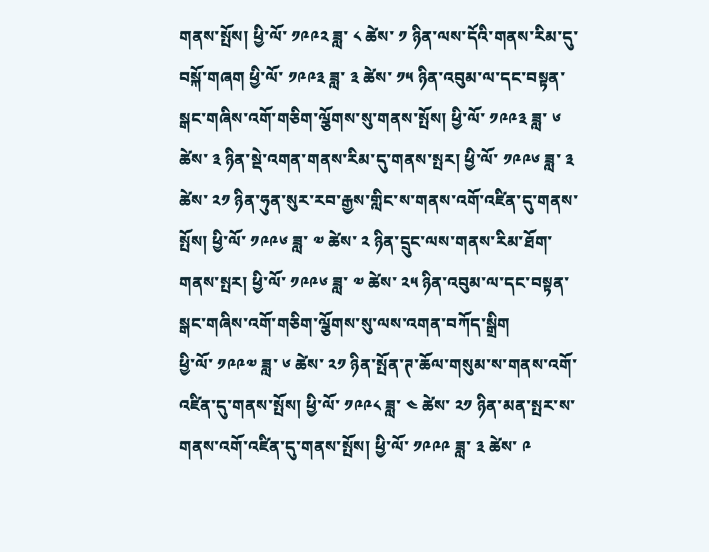གནས་སྤོས། ཕྱི་ལོ་ ༡༩༩༢ ཟླ་ ༨ ཚེས་ ༡ ཉིན་ལས་དོའི་གནས་རིམ་དུ་བསྐོ་གཞག ཕྱི་ལོ་ ༡༩༩༣ ཟླ་ ༣ ཚེས་ ༡༥ ཉིན་འབུམ་ལ་དང་བསྟན་སྒང་གཞིས་འགོ་གཅིག་ལྕོགས་སུ་གནས་སྤོས། ཕྱི་ལོ་ ༡༩༩༣ ཟླ་ ༦ ཚེས་ ༣ ཉིན་སྡེ་འགན་གནས་རིམ་དུ་གནས་སྤར། ཕྱི་ལོ་ ༡༩༩༦ ཟླ་ ༣ ཚེས་ ༢༡ ཉིན་ཧུན་སུར་རབ་རྒྱས་གླིང་ས་གནས་འགོ་འཛིན་དུ་གནས་སྤོས། ཕྱི་ལོ་ ༡༩༩༦ ཟླ་ ༧ ཚེས་ ༢ ཉིན་དྲུང་ལས་གནས་རིམ་ཐོག་གནས་སྤར། ཕྱི་ལོ་ ༡༩༩༦ ཟླ་ ༧ ཚེས་ ༢༥ ཉིན་འབུམ་ལ་དང་བསྟན་སྒང་གཞིས་འགོ་གཅིག་ལྕོགས་སུ་ལས་འགན་བཀོད་སྒྲིག
ཕྱི་ལོ་ ༡༩༩༧ ཟླ་ ༦ ཚེས་ ༢༡ ཉིན་སྤོན་ཊ་ཆོལ་གསུམ་ས་གནས་འགོ་འཛིན་དུ་གནས་སྤོས། ཕྱི་ལོ་ ༡༩༩༨ ཟླ་ ༤ ཚེས་ ༢༡ ཉིན་མན་སྤར་ས་གནས་འགོ་འཛིན་དུ་གནས་སྤོས། ཕྱི་ལོ་ ༡༩༩༩ ཟླ་ ༣ ཚེས་ ༩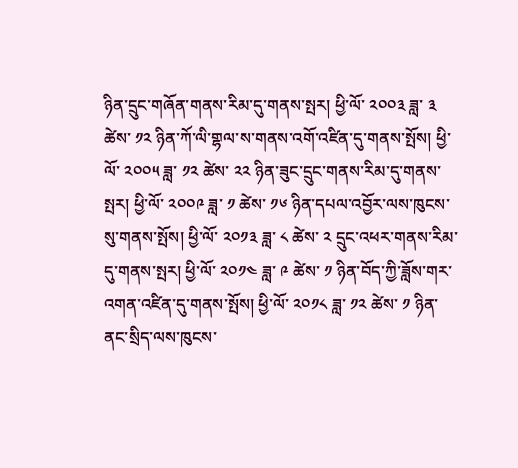ཉིན་དྲུང་གཞོན་གནས་རིམ་དུ་གནས་སྤར། ཕྱི་ལོ་ ༢༠༠༣ ཟླ་ ༣ ཚེས་ ༡༢ ཉིན་ཀོ་ལི་གྷལ་ས་གནས་འགོ་འཛིན་དུ་གནས་སྤོས། ཕྱི་ལོ་ ༢༠༠༥ ཟླ་ ༡༢ ཚེས་ ༢༢ ཉིན་ཟུང་དྲུང་གནས་རིམ་དུ་གནས་སྤར། ཕྱི་ལོ་ ༢༠༠༩ ཟླ་ ༡ ཚེས་ ༡༦ ཉིན་དཔལ་འབྱོར་ལས་ཁུངས་སུ་གནས་སྤོས། ཕྱི་ལོ་ ༢༠༡༣ ཟླ་ ༨ ཚེས་ ༢ དྲུང་འཕར་གནས་རིམ་དུ་གནས་སྤར། ཕྱི་ལོ་ ༢༠༡༤ ཟླ་ ༩ ཚེས་ ༡ ཉིན་བོད་ཀྱི་ཟློས་གར་འགན་འཛིན་དུ་གནས་སྤོས། ཕྱི་ལོ་ ༢༠༡༨ ཟླ་ ༡༢ ཚེས་ ༡ ཉིན་ནང་སྲིད་ལས་ཁུངས་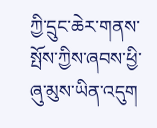ཀྱི་དྲུང་ཆེར་གནས་སྤོས་ཀྱིས་ཞབས་ཕྱི་ཞུ་མུས་ཡིན་འདུག